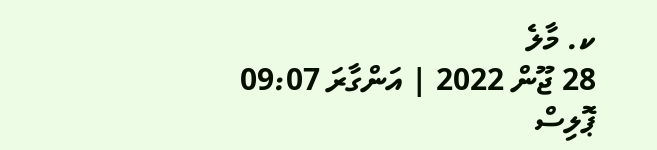ކ. މާލެ
28 ޖޫން 2022 | އަންގާރަ 09:07
ޕޮލިސް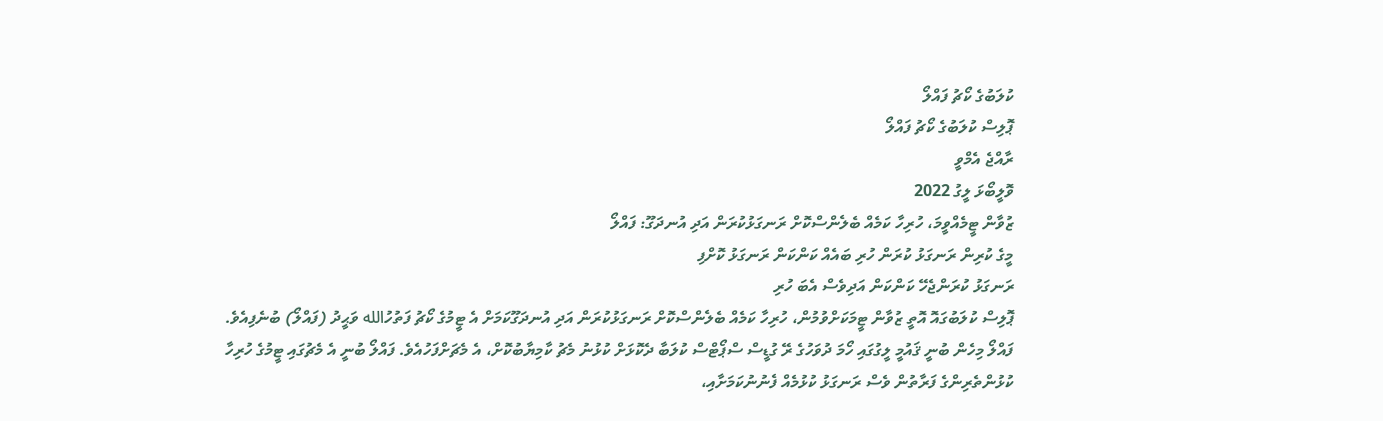ކުލަބުގެ ކޯޗު ފައްލޯ
ޕޮލިސް ކުލަބުގެ ކޯޗު ފައްލޯ
ރާއްޖެ އެމްވީ
ވޮލީބޯޅަ ލީގު 2022
ޒުވާން ޓީމެއްވީމަ، ހުރިހާ ކަމެއް ބެލެންސްކޮށް ރަނގަޅުކުރަން އަދި އުނދަގޫ: ފައްލޯ
މީގެ ކުރިން ރަނގަޅު ކުރަން ހުރި ބައެއް ކަންކަން ރަނގަޅު ކޮށްފި
ރަނގަޅު ކުރަންޖެހޭ ކަންކަން އަދިވެސް އެބަ ހުރި
ޕޮލިސް ކުލަބުގައޮ އޮތީ ޒުވާން ޓީމަކަށްވުމުން، ހުރިހާ ކަމެއް ބެލެންސްކޮށް ރަނގަޅުކުރަން އަދި އުނދަގޫކަމަށް އެ ޓީމުގެ ކޯޗު ފަތުހުالله ވަޙީދު (ފައްލޯ) ބުނެފިއެވެ.
ފައްލޯ މިހެން ބުނީ ޤައުމީ ލީގުގައި ހޯމަ ދުވަހުގެ ރޭ ގުޑީސް ސްޕޯޓްސް ކުލަބާ ދެކޮޅަށް ކުޅުނު މެޗު ކާމިޔާބުކޮށް، އެ މެޗަށްފަހުއެވެ. ފައްލޯ ބުނީ އެ މެޗުގައި ޓީމުގެ ހުރިހާ ކުޅުންތެރިންގެ ފަރާތުން ވެސް ރަނގަޅު ކުޅުމެއް ފެނުނުކަމަށާއި،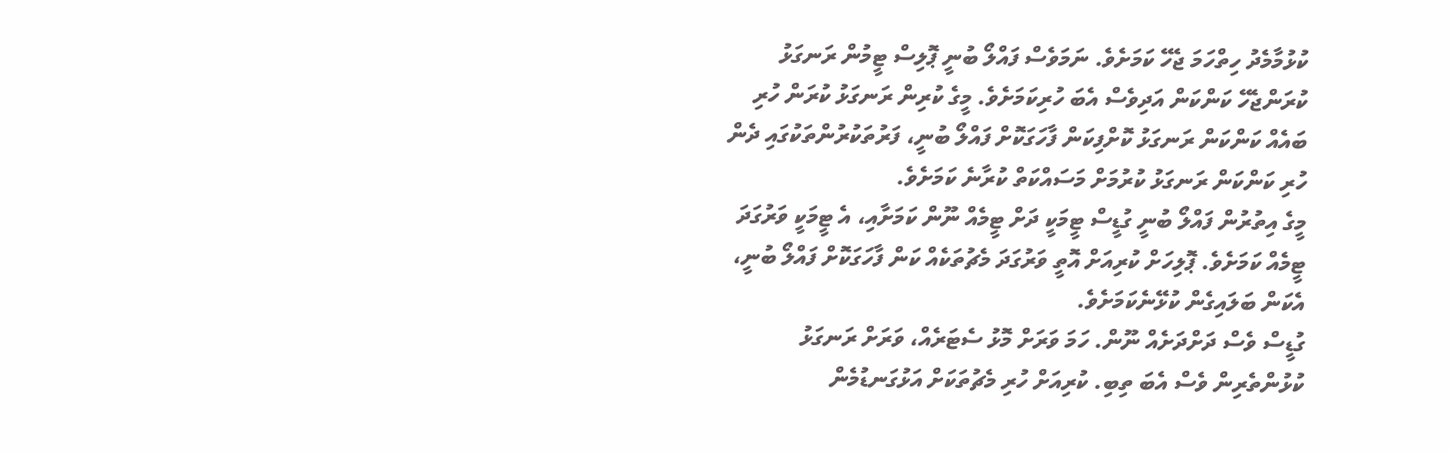ކުޅުމާމެދު ހިތްހަމަ ޖެހޭ ކަމަށެވެ. ނަމަވެސް ފައްލޯ ބުނީ ޕޮލިސް ޓީމުން ރަނގަޅު ކުރަންޖެހޭ ކަންކަން އަދިވެސް އެބަ ހުރިކަމަށެވެ. މީގެ ކުރިން ރަނގަޅު ކުރަން ހުރި ބައެއް ކަންކަން ރަނގަޅު ކޮށްފިކަން ފާހަގަކޮށް ފައްލޯ ބުނީ، ފަރުތަކުރުންތަކުގައި ދެން ހުރި ކަންކަން ރަނގަޅު ކުރުމަށް މަސައްކަތް ކުރާނެ ކަމަށެވެ.
މީގެ އިތުރުން ފައްލޯ ބުނީ ގުޑީސް ޓީމަކީ ދަށް ޓީމެއް ނޫން ކަމަށާއި، އެ ޓީމަކީ ވަރުގަދަ ޓީމެއް ކަމަށެވެ. ޕޮލިހަށް ކުރިއަށް އޮތީ ވަރުގަދަ މެޗުތަކެއް ކަން ފާހަގަކޮށް ފައްލޯ ބުނީ، އެކަން ބަލައިގެން ކުޅޭނެކަމަށެވެ.
ގުޑީސް ވެސް ދަށްދަށެއް ނޫން. ހަމަ ވަރަށް މޮޅު ސެޓަރެއް، ވަރަށް ރަނގަޅު ކުޅުންތެރިން ވެސް އެބަ ތިބި. ކުރިއަށް ހުރި މެޗުތަކަށް އަޅުގަނޑުމެން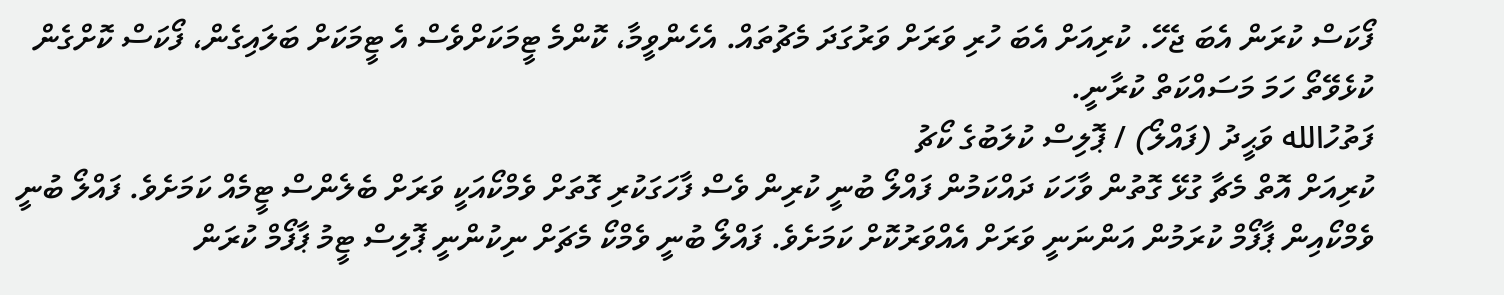ފޯކަސް ކުރަން އެބަ ޖެހޭ. ކުރިއަށް އެބަ ހުރި ވަރަށް ވަރުގަދަ މެޗުތައް. އެހެންވީމާ، ކޮންމެ ޓީމަކަށްވެސް އެ ޓީމަކަށް ބަލައިގެން، ފޯކަސް ކޮށްގެން ކުޅެވޭތޯ ހަމަ މަސައްކަތް ކުރާނީ.
ފަތުހުالله ވަޙީދު (ފައްލޯ) / ޕޮލިސް ކުލަބުގެ ކޯޗު
ކުރިއަށް އޮތް މެޗާ ގުޅޭ ގޮތުން ވާހަކަ ދައްކަމުން ފައްލޯ ބުނީ ކުރިން ވެސް ފާހަގަކުރި ގޮތަށް ވެމްކޯއަކީ ވަރަށް ބެލެންސް ޓީމެއް ކަމަށެވެ. ފައްލޯ ބުނީ ވެމްކޯއިން ޕާފޯމް ކުރަމުން އަންނަނީ ވަރަށް އެއްވަރުކޮށް ކަމަށެވެ. ފައްލޯ ބުނީ ވެމްކޯ މެޗަށް ނިކުންނީ ޕޮލިސް ޓީމު ޕާފޯމް ކުރަން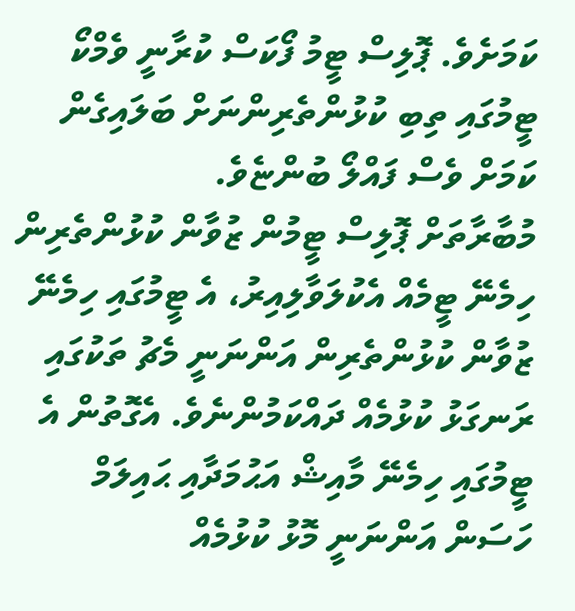ކަމަށެވެ. ޕޮލިސް ޓީމު ފޯކަސް ކުރާނީ ވެމްކޯ ޓީމުގައި ތިބި ކުޅުންތެރިންނަށް ބަލައިގެން ކަމަށް ވެސް ފައްލޯ ބުންޏެވެ.
މުބާރާތަށް ޕޮލިސް ޓީމުން ޒުވާން ކުޅުންތެރިން ހިމެނޭ ޓީމެއް އެކުލަވާލިއިރު، އެ ޓީމުގައި ހިމެނޭ ޒުވާން ކުޅުންތެރިން އަންނަނީ މެޗު ތަކުގައި ރަނގަޅު ކުޅުމެއް ދައްކަމުންނެވެ. އެގޮތުން އެ ޓީމުގައި ހިމެނޭ މާއިޝް އަޙުމަދާއި ޙައިލަމް ހަސަން އަންނަނީ މޮޅު ކުޅުމެއް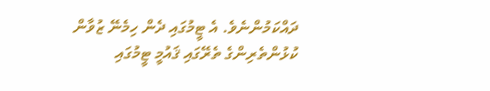ދައްކަމުންނެވެ. އެ ޓީމުގައި ދެން ހިމެނޭ ޒުވާން ކުޅުންތެރިންގެ ތެރޭގައި ޤައުމީ ޓީމުގައި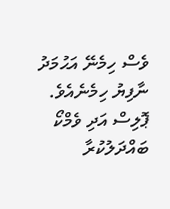ވެސް ހިމެނޭ އަޙުމަދު ނާފިޔު ހިމެނެއެވެ.
ޕޮލިސް އަދި ވެމްކޯ ބައްދަލުކުރާ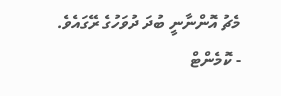މެޗު އޮންނާނީ ބުދަ ދުވަހުގެ ރޭގައެވެ.
- ކޮމެންޓް